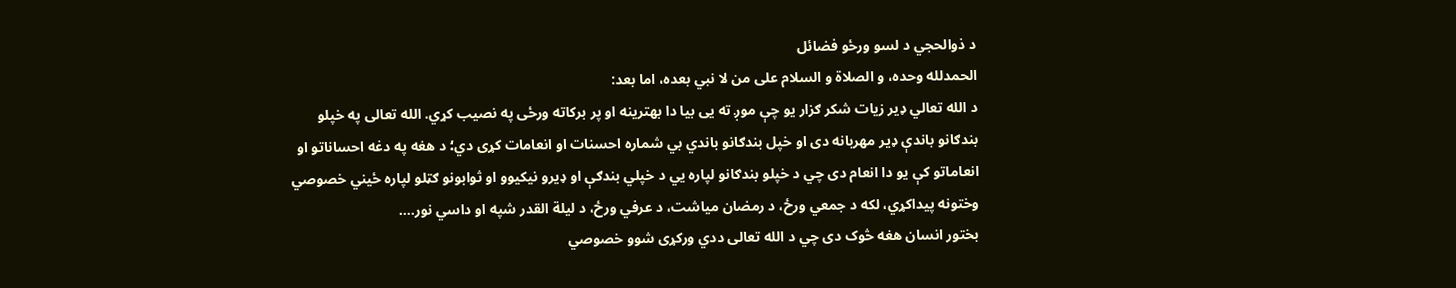د ذوالحجي د لسو ورځو فضائل
الحمدلله وحده، و الصلاة و السلام على من لا نبي بعده، اما بعد:
د الله تعالي ډیر زیات شکر ګزار یو چې موږ ته یی بیا دا بهترینه او پر برکاته ورځی په نصیب کړي. الله تعالی په خپلو بندګانو باندې ډیر مهربانه دی او خپل بندګانو باندي بي شماره احسنات او انعامات کړی دي؛ د هغه په دغه احساناتو او انعاماتو کې يو دا انعام دى چي د خپلو بندګانو لپاره يي د خپلي بندګې او ډيرو نيکيوو او ثوابونو ګټلو لپاره ځيني خصوصي وختونه پيداکړي، لکه د جمعي ورځ، د رمضان مياشت، د عرفي ورځ، د ليلة القدر شپه او داسي نور….
بختور انسان هغه څوک دى چي د الله تعالى ددي ورکړى شوو خصوصي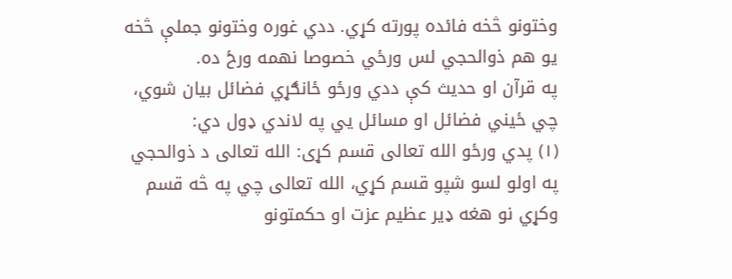وختونو څخه فائده پورته کړي. ددي غوره وختونو جملې څخه يو هم ذوالحجي لس ورځي خصوصا نهمه ورځ ده.
په قرآن او حديث کې ددي ورځو ځانګړي فضائل بيان شوي، چي ځيني فضائل او مسائل يي په لاندي ډول دي:
(١) پدي ورځو الله تعالى قسم کړى: الله تعالى د ذوالحجي په اولو لسو شپو قسم کړي، الله تعالى چي په څه قسم وکړي نو هغه ډیر عظیم عزت او حکمتونو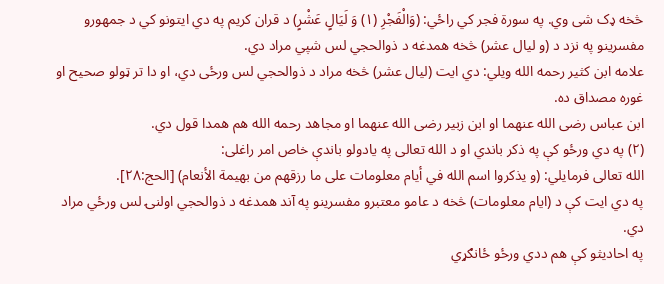څخه ډک شی وي. په سورة فجر کي راځي: (وَالْفَجْرِ (۱) وَ لَيَالٍ عَشْرٍ) د قران کريم په دي ايتونو کي د جمهورو مفسرينو په نزد د (و ليال عشر) څخه همدغه د ذوالحجي لس شپي مراد دي.
علامه ابن کثير رحمه الله ويلي: دي ايت (ليال عشر) څخه مراد د ذوالحجي لس ورځی دي، او دا تر ټولو صحيح او غوره مصداق ده.
ابن عباس رضی الله عنهما او ابن زبیر رضی الله عنهما او مجاهد رحمه الله هم همدا قول دي.
(٢) په دي ورځو کې په ذکر باندي او د الله تعالی په یادولو باندې خاص امر راغلى:
الله تعالى فرمايلي: (و يذكروا اسم الله في أيام معلومات على ما رزقهم من بهيمة الأنعام) [الحج:۲۸].
په دي ايت کې د (ايام معلومات) څخه د عامو معتبرو مفسرينو په آند همدغه د ذوالحجي اولنۍ لس ورځي مراد دي.
په احاديثو کې هم ددي ورځو ځانګړي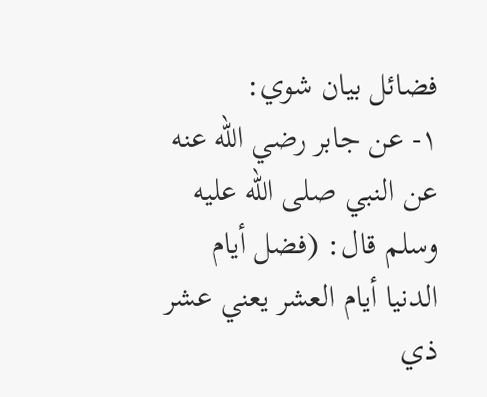فضائل بيان شوي:
١- عن جابر رضي الله عنه عن النبي صلى الله عليه وسلم قال: (فضل أيام الدنيا أيام العشر يعني عشر ذي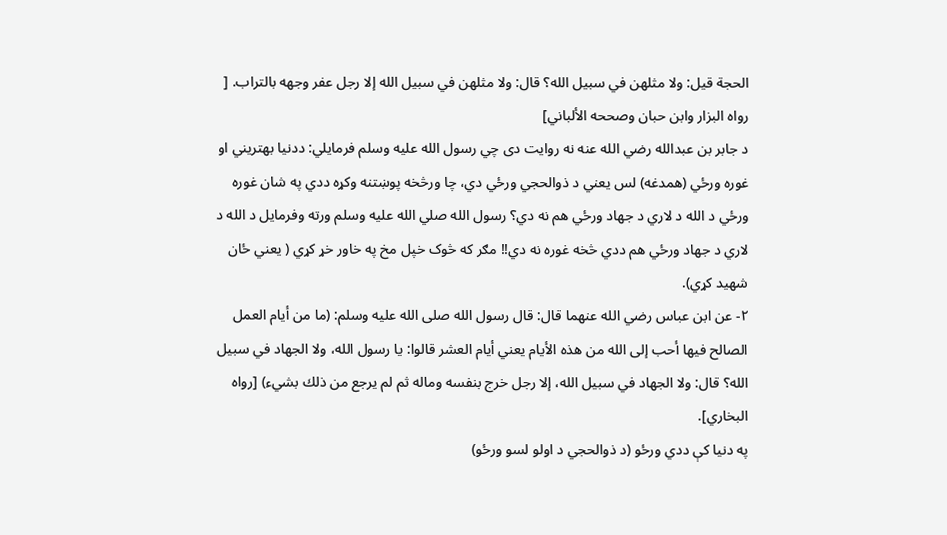الحجة قيل: ولا مثلهن في سبيل الله؟ قال: ولا مثلهن في سبيل الله إلا رجل عفر وجهه بالتراب. [ رواه البزار وابن حبان وصححه الألباني]
د جابر بن عبدالله رضي الله عنه نه روايت دى چي رسول الله عليه وسلم فرمايلي: ددنيا بهتريني او غوره ورځي (همدغه) لس يعني د ذوالحجي ورځي دي، چا ورڅخه پوښتنه وکړه ددي په شان غوره ورځي د الله د لاري د جهاد ورځي هم نه دي؟ رسول الله صلي الله عليه وسلم ورته وفرمايل د الله د لاري د جهاد ورځي هم ددي څخه غوره نه دي!! مګر که څوک خپل مخ په خاور خړ کړي ( يعني ځان شهيد کړي).
٢- عن ابن عباس رضي الله عنهما قال: قال رسول الله صلى الله عليه وسلم: (ما من أيام العمل الصالح فيها أحب إلى الله من هذه الأيام يعني أيام العشر قالوا: يا رسول الله، ولا الجهاد في سبيل الله؟ قال: ولا الجهاد في سبيل الله، إلا رجل خرج بنفسه وماله ثم لم يرجع من ذلك بشيء) [رواه البخاري].
په دنيا کې ددي ورځو (د ذوالحجي د اولو لسو ورځو)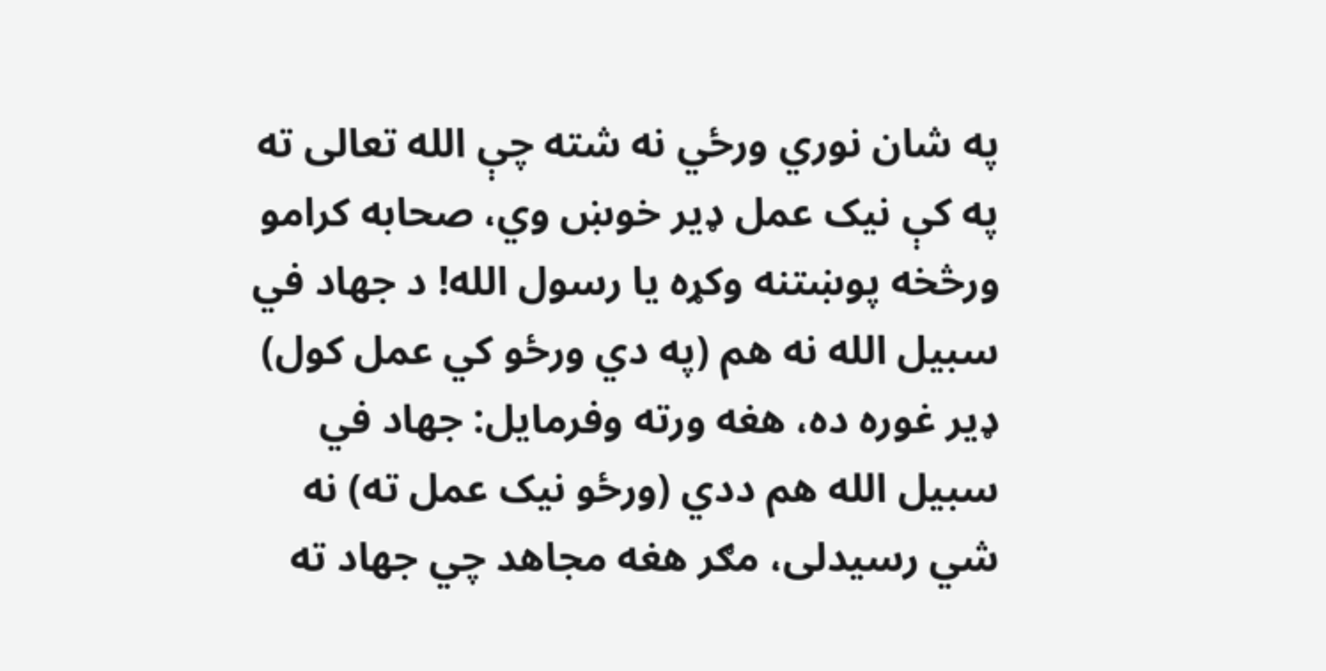په شان نوري ورځي نه شته چې الله تعالى ته په کې نيک عمل ډير خوښ وي، صحابه کرامو ورڅخه پوښتنه وکړه يا رسول الله! د جهاد في سبيل الله نه هم (په دي ورځو کي عمل کول) ډير غوره ده، هغه ورته وفرمايل: جهاد في سبيل الله هم ددي (ورځو نيک عمل ته) نه شي رسيدلى، مګر هغه مجاهد چي جهاد ته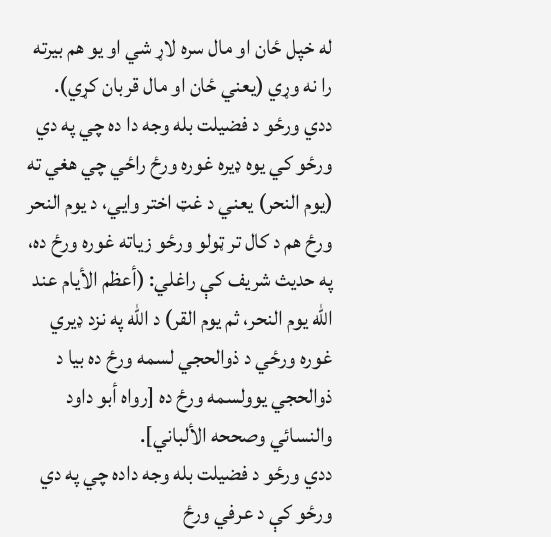له خپل ځان او مال سره لاړ شي او يو هم بيرته را نه وړي (يعني ځان او مال قربان کړي).
ددي ورځو د فضيلت بله وجه دا ده چي په دي ورځو کي يوه ډيره غوره ورځ راځي چي هغي ته (يوم النحر) يعني د غټ اختر وايي، د يوم النحر ورځ هم د کال تر ټولو ورځو زياته غوره ورځ ده، په حديث شريف کې راغلي: (أعظم الأيام عند الله يوم النحر، ثم يوم القر) د الله په نزد ډيري غوره ورځي د ذوالحجي لسمه ورځ ده بيا د ذوالحجي يوولسمه ورځ ده [رواه أبو داود والنسائي وصححه الألباني].
ددي ورځو د فضيلت بله وجه داده چي په دي ورځو کې د عرفي ورځ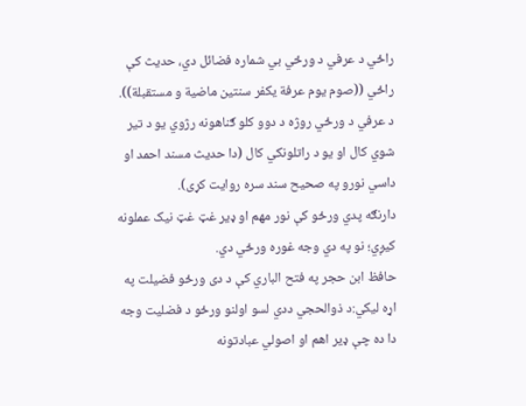راځي د عرفي د ورځي بي شماره فضائل دي، حديث کې راځي ((صوم يوم عرفة يكفر سنتين ماضية و مستقبلة)).
د عرفي د ورځي روژه د دوو کلو ګناهونه رژوي يو د تير شوي کال او يو د راتلونکي کال (دا حديث مسند احمد او داسي نورو په صحيح سند سره روايت کړى).
دارنګه پدي ورځو کې نور مهم او ډير غټ غټ نيک عملونه کيږي؛ نو په دي وجه غوره ورځي دي.
حافظ ابن حجر په فتح الباري کې د دی ورځو فضیلت په اړه ليکي:د ذوالحجي ددي لسو اولنو ورځو د فضليت وجه دا ده چې ډیر اهم او اصولي عبادتونه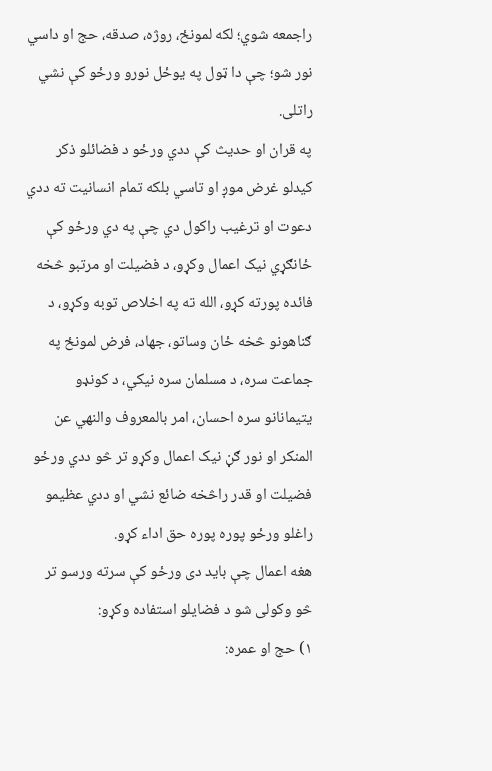راجمعه شوي؛ لکه لمونځ، روژه، صدقه، حج او داسي نور شو؛ چې دا ټول په يوځل نورو ورځو کې نشي راتلى.
په قران او حديث کې ددي ورځو د فضائلو ذکر کيدلو غرض موږ او تاسي بلکه تمام انسانيت ته ددي دعوت او ترغيب راکول دي چې په دي ورځو کې ځانګړي نيک اعمال وکړو، د فضيلت او مرتبو څخه فائده پورته کړو، الله ته په اخلاص توبه وکړو، د ګناهونو څخه ځان وساتو، جهاد، فرض لمونځ په جماعت سره، د مسلمان سره نيکي، د کونډو يتيمانانو سره احسان، امر بالمعروف والنهي عن المنکر او نور ګڼ نيک اعمال وکړو تر څو ددي ورځو فضيلت او قدر راڅخه ضائع نشي او ددي عظيمو راغلو ورځو پوره پوره حق اداء کړو.
هغه اعمال چې باید دی ورځو کې سرته ورسو تر څو وکولی شو د فضایلو استفاده وکړو:
١) حج او عمره: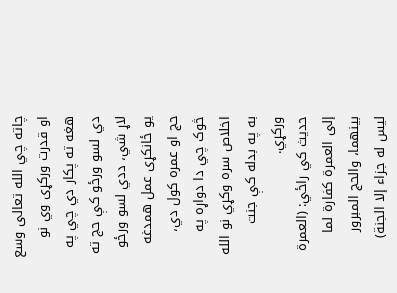چاته چي الله تعالى وسع او قدرت ورکړى وي نو هغه ته پکار دي چي په دي لسو ورځو کې حج ته لاړ شي، ددي لسو ورځو يو ځانکړى عمل همدغه حج او عمره کول دي، څوک چي دا دواړه په اخلاص سره وکړي نو الله به په بدله کې جنت ورکړي.
حديث کي راځي: (العمرة إلى العمرة كفارة لما بينهما، والحج المبرور ليس له جزاء إلا الجنة)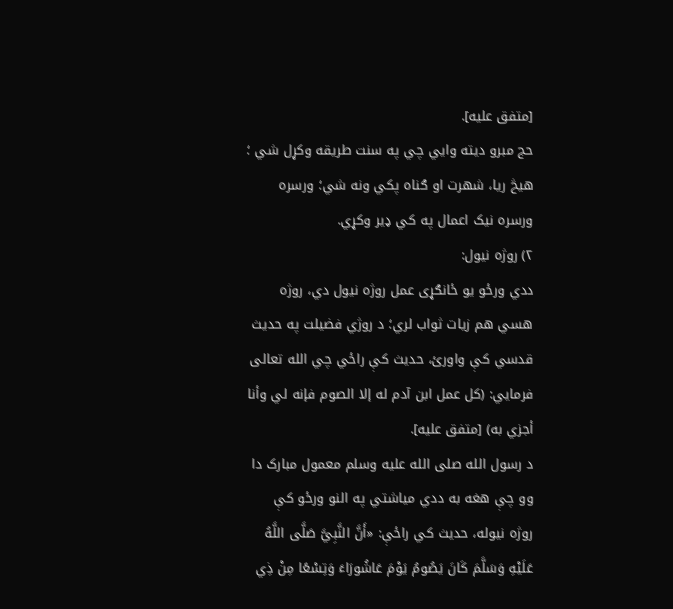[متفق عليه].
حج مبرو ديته وايي چي په سنت طريقه وکړل شي ؛ هيڅ ريا، شهرت او ګناه پکي ونه شي؛ ورسره ورسره نيک اعمال په کي ډير وکړي.
٢) روژه نيول:
ددي ورځو يو ځانګړى عمل روژه نيول دي، روژه هسي هم زيات ثواب لري؛ د روژي فضيلت په حديث قدسي کې واورئ، حديث کې راځي چي الله تعالى فرمايي: (كل عمل ابن آدم له إلا الصوم فإنه لي وأنا أجزي به) [متفق عليه].
د رسول الله صلى الله عليه وسلم معمول مبارک دا وو چې هغه به ددي مياشتي په النو ورځو کې روژه نيوله، حديث کي راځې: «أَنَّ النَّبِيَّ صَلَّى اللَّهُ عَلَيْهِ وَسَلَّمَ كَانَ يَصُومُ يَوْمَ عَاشُورَاءَ وَتِسْعًا مِنْ ذِي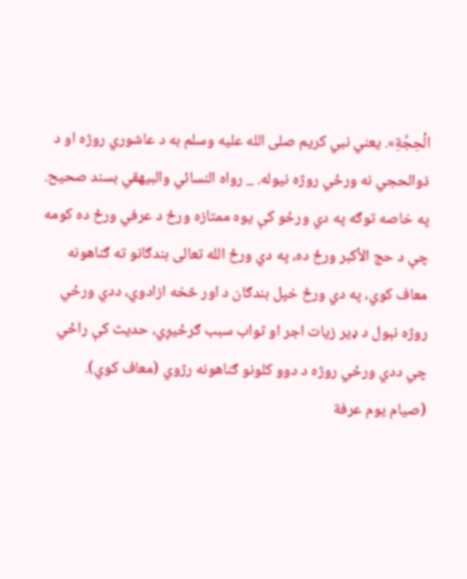الْحِجَّةِ». يعني نبي کريم صلى الله عليه وسلم به د عاشوري روژه او د ذوالحجي نه ورځي روژه نيوله. _ رواه النسائي والبيهقي بسند صحيح.
په خاصه توګه په دي ورځو کې يوه ممتازه ورځ د عرفي ورځ ده کومه چې د حج الأكبر ورځ ده، په دي ورځ الله تعالى بندګانو ته ګناهونه معاف کوي، په دي ورځ خپل بندګان د اور څخه ازادوي، ددي ورځي روژه نېول د ډير زيات اجر او ثواب سبب ګرځيږي، حديث کې راځي چي ددي ورځي روژه د دوو کلونو ګناهونه رژوي (معاف کوي).
(صيام يوم عرفة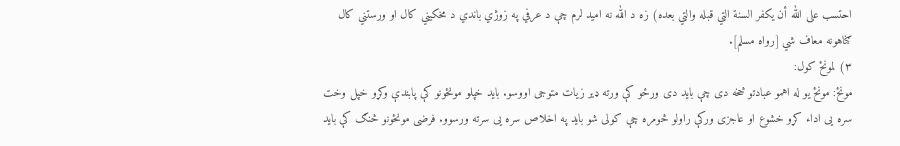احتسب على الله أن يكفر السنة التي قبله والتي بعده) زه د الله نه اميد لرم چې د عرفي په زوژي باندي د مخکيني کال او ورستني کال ګناهونه معاف شي [رواه مسلم].
٣) لمونځ کول:
مونځ: مونځ یو له اهمو عبادتو څخه دی چې باید دی ورځو کې ورته ډیر زیات متوجی اووسو. باید خپلو مونځونو کې پابندې وکړو خپل وخت سره یی اداء کړو خشوع او عاجزی ورکې راولو څومره چې کولی شو باید په اخلاص سره یی سرته ورسوو. فرضی مونځونو څنګ کې باید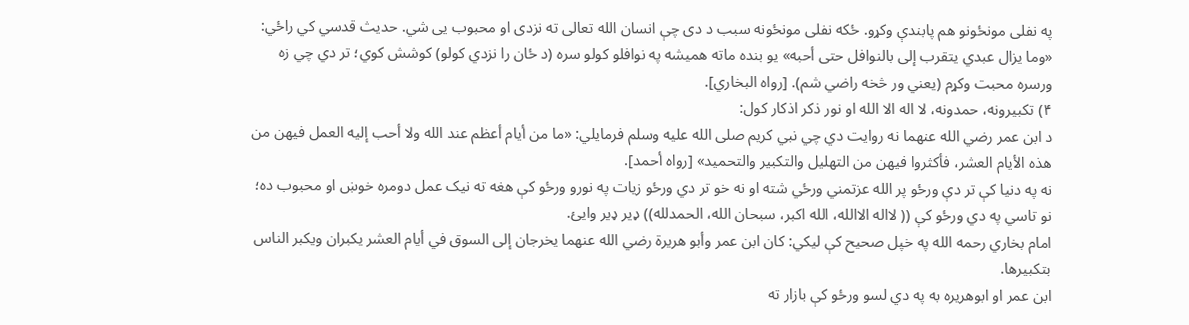په نفلی مونځونو هم پابندې وکړو. ځکه نفلی مونځونه سبب د دی چې انسان الله تعالی ته نزدی او محبوب یی شي. حديث قدسي کي راځي: «وما يزال عبدي يتقرب إلى بالنوافل حتى أحبه» يو بنده ماته هميشه په نوافلو کولو سره (د ځان را نزدي کولو) کوشش کوي؛ تر دي چي زه ورسره محبت وکړم (يعني ور څخه راضي شم). [رواه البخاري].
۴) تکبيرونه، حمدونه، لا اله الا الله او نور ذکر اذکار کول:
د ابن عمر رضي الله عنهما نه روايت دي چي نبي کريم صلى الله عليه وسلم فرمايلي: «ما من أيام أعظم عند الله ولا أحب إليه العمل فيهن من هذه الأيام العشر، فأكثروا فيهن من التهليل والتكبير والتحميد» [رواه أحمد].
نه په دنيا کې تر دې ورځو پر الله عزتمني ورځي شته او نه خو تر دي ورځو زيات په نورو ورځو کې هغه ته نيک عمل دومره خوښ او محبوب ده؛ نو تاسي په دي ورځو کې (( لااله الاالله، الله اکبر، سبحان الله، الحمدلله)) ډير ډير وايئ.
امام بخاري رحمه الله په خپل صحيح کې ليکي: كان ابن عمر وأبو هريرة رضي الله عنهما يخرجان إلى السوق في أيام العشر يكبران ويكبر الناس بتكبيرها.
ابن عمر او ابوهريره به په دي لسو ورځو کې بازار ته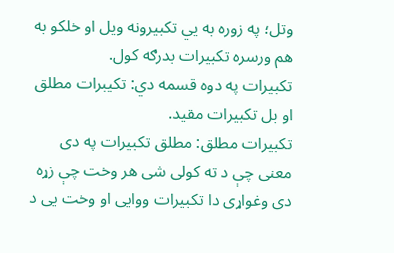وتل؛ په زوره به يي تکبيرونه ويل او خلکو به هم ورسره تکبيرات بدرګه کول.
تکبیرات په دوه قسمه دي: تکیبرات مطلق او بل تکبیرات مقید.
تکبیرات مطلق: مطلق تکبیرات په دی معنی چې د ته کولی شی هر وخت چې زړه دی وغواړی دا تکبیرات ووایی او وخت یی د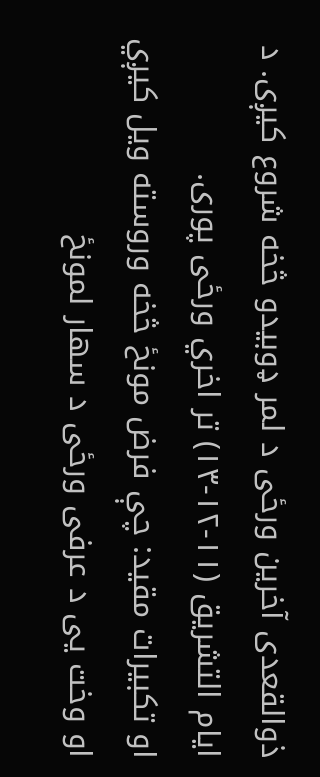ذوالقعدی آخرین ورځی د لمر ډوبیدو څخه شروع کیږی. د ایام التشریق (۱۱-۱۲-۱۳) تر اخري ورځی پوری.
او تکبیرات مقید: چې فرض مونځ څخه وروسته ویل کیږي او وخت یی د عرفی ورځی د سهار لمونځ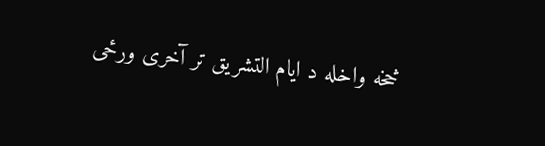څخه واخله د ایام التشریق تر آخری ورځی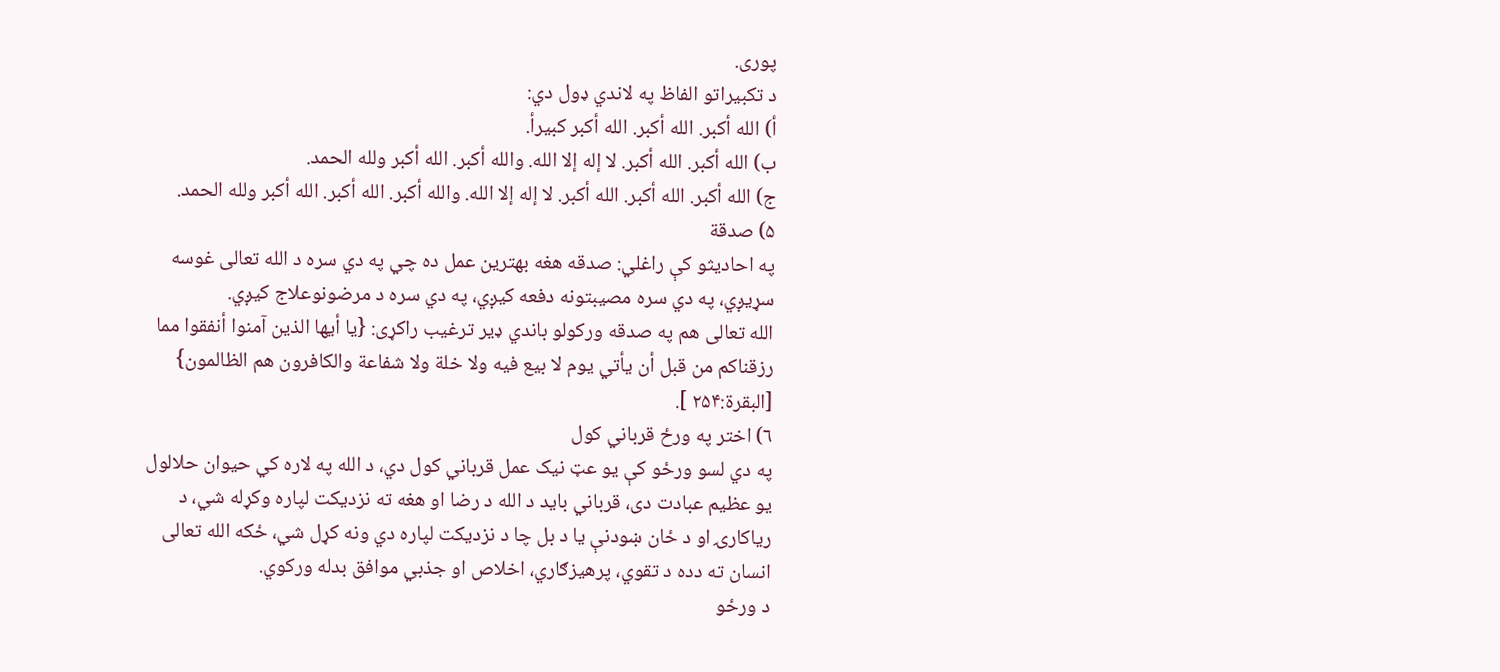پوری.
د تکبيراتو الفاظ په لاندي ډول دي:
أ) الله أكبر. الله أكبر. الله أكبر كبيرأ.
ب) الله أكبر. الله أكبر. لا إله إلا الله. والله أكبر. الله أكبر ولله الحمد.
ج) الله أكبر. الله أكبر. الله أكبر. لا إله إلا الله. والله أكبر. الله أكبر. الله أكبر ولله الحمد.
۵) صدقة
په احاديثو کې راغلي: صدقه هغه بهترين عمل ده چي په دي سره د الله تعالى غوسه سړيږي، په دي سره مصيبتونه دفعه کيږي، په دي سره د مرضونوعلاج کيږي.
الله تعالى هم په صدقه ورکولو باندي ډير ترغيب راکړى: {يا أيها الذين آمنوا أنفقوا مما رزقناكم من قبل أن يأتي يوم لا بيع فيه ولا خلة ولا شفاعة والكافرون هم الظالمون} [البقرة:۲۵۴ ].
٦) اختر په ورځ قرباني کول
په دي لسو ورځو کې يو عټ نيک عمل قرباني کول دي، د الله په لاره کي حيوان حلالول يو عظيم عبادت دى، قرباني بايد د الله د رضا او هغه ته نزديکت لپاره وکړله شي، د رياکارۍ او د ځان ښودنې يا د بل چا د نزديکت لپاره دي ونه کړل شي، ځکه الله تعالى انسان ته دده د تقوي، پرهيزګاري، اخلاص او جذبي موافق بدله ورکوي.
د ورځو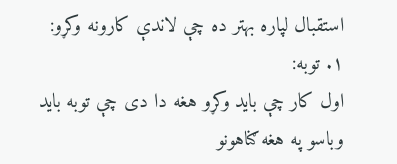استقبال لپاره بهتر ده چې لاندې کارونه وکړو:
۱. توبه:
اول کار چې باید وکړو هغه دا دی چې توبه باید وباسو په هغه ګناهونو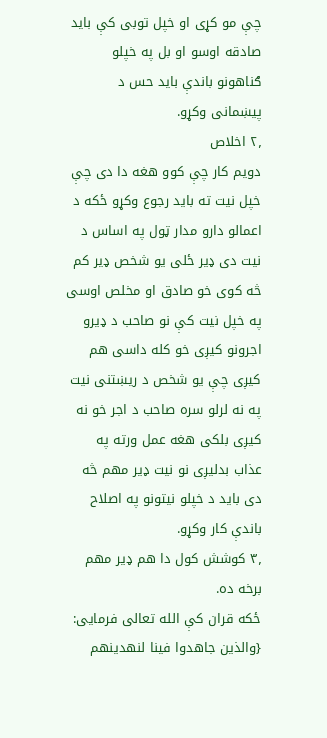چې مو کړی او خپل توبی کې باید صادقه اوسو او بل په خپلو ګناهونو باندې باید حس د پیښمانی وکړو.
۲٫ اخلاص
دویم کار چې کوو هغه دا دی چې خپل نیت ته باید رجوع وکړو ځکه د اعمالو دارو مدار ټول په اساس د نیت دی ډیر ځلی یو شخص ډیر کم څه کوی خو صادق او مخلص اوسی په خپل نیت کې نو صاحب د ډیرو اجرونو کیږی خو کله داسی هم کیږی چې یو شخص د ریښتنی نیت په نه لرلو سره صاحب د اجر خو نه کیږی بلکی هغه عمل ورته په عذاب بدلیږی نو نیت ډیر مهم څه دی باید د خپلو نیتونو په اصلاح باندې کار وکړو.
۳٫ کوشش کول دا هم ډیر مهم برخه ده.
ځکه قران کې الله تعالی فرمایی: {والذين جاهدوا فينا لنهدينهم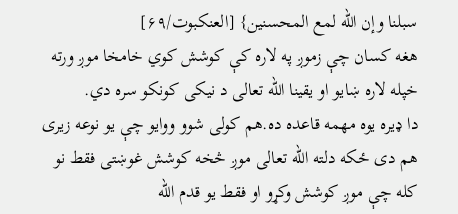سبلنا وإن الله لمع المحسنين} [العنكبوت/۶۹]
هغه کسان چې زموږ په لاره کې کوشش کوي خامخا موږ ورته خپله لاره ښایو او یقینا الله تعالی د نیکی کونکو سره دي.
دا ډیره یوه مهمه قاعده ده.هم کولی شوو ووایو چې یو نوعه زیری هم دی ځکه دلته الله تعالی موږ څخه کوشش غوښتی فقط نو کله چې موږ کوشش وکړو او فقط یو قدم الله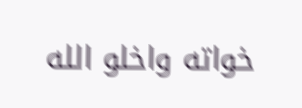خواته واخلو الله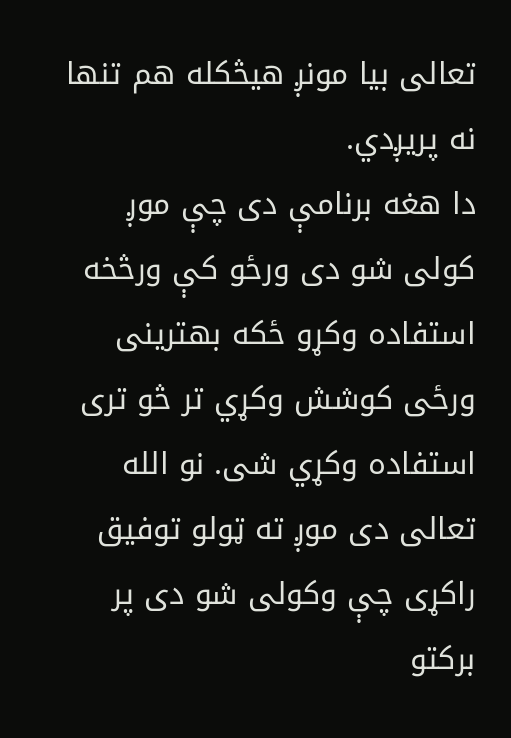تعالی بیا مونږ هیڅکله هم تنها نه پریږدي.
دا هغه برنامې دی چې موږ کولی شو دی ورځو کې ورڅخه استفاده وکړو ځکه بهترینی ورځی کوشش وکړي تر څو تری استفاده وکړي شی. نو الله تعالی دی موږ ته ټولو توفیق راکړی چې وکولی شو دی پر برکتو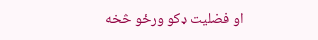او فضلیت ډکو ورځو څخه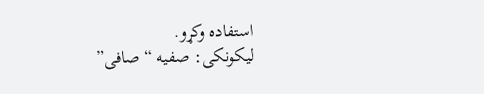استفاده وکړو.
لیکونکی: صفیه “صافی”